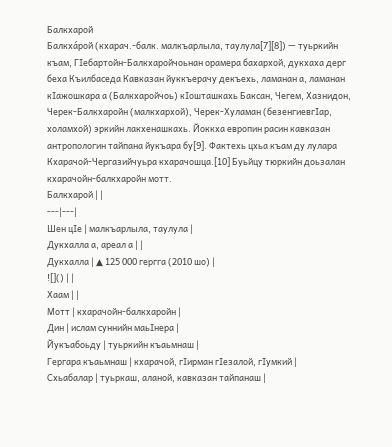Балкхарой
Балкха́рой (кхарач.-балк. малкъарлыла, таулула[7][8]) — туьркийн къам, ГӀебартойн-Балкхаройчоьнан орамера бахархой, дукхаха дерг беха Къилбаседа Кавказан йуккъерачу декъехь, ламанан а, ламанан кӀажошкара а (Балкхаройчоь) кӀошташкахь Баксан, Чегем, Хазнидон, Черек-Балкхаройн (малкхархой), Черек-Хуламан (безенгиевгӀар, холамхой) эркийн лакхенашкахь. Йоккха европин расин кавказан антропологин тайпана йукъара бу[9]. Фактехь цхьа къам ду лулара Кхарачой-Чергазийчуьра кхарачошца.[10] Буьйцу тюркийн доьзалан кхарачойн-балкхаройн мотт.
Балкхарой | |
---|---|
Шен цӀе | малкъарлыла, таулула |
Дукхалла а, ареал а | |
Дукхалла | ▲ 125 000 гергга (2010 шо) |
![]() | |
Хаам | |
Мотт | кхарачойн-балкхаройн |
Дин | ислам суннийн маьӀнера |
Йукъабоьду | туьркийн къаьмнаш |
Гергара къаьмнаш | кхарачой, гӀирман гӀезалой, гӀумкий |
Схьабалар | туьркаш, аланой, кавказан тайпанаш |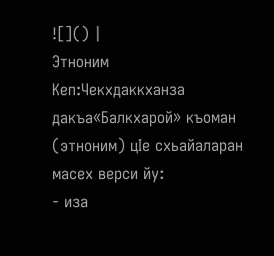![]() |
Этноним
Кеп:Чекхдаккханза дакъа«Балкхарой» къоман (этноним) цӀе схьайаларан масех верси йу:
- иза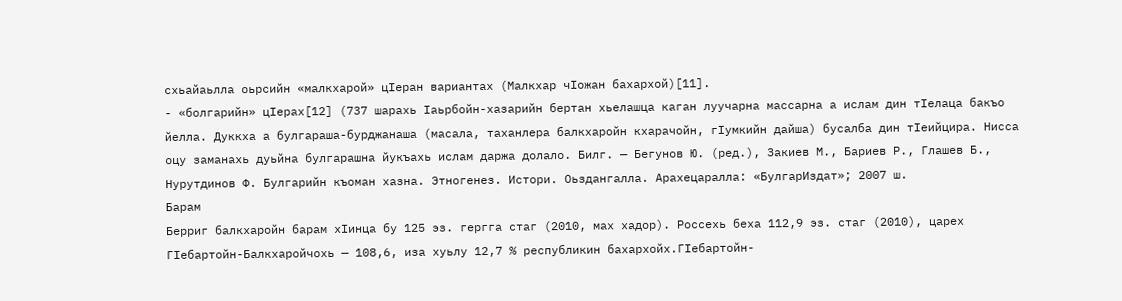схьайаьлла оьрсийн «малкхарой» цӀеран вариантах (Малкхар чӀожан бахархой)[11].
- «болгарийн» цӀерах[12] (737 шарахь Ӏаьрбойн-хазарийн бертан хьелашца каган луучарна массарна а ислам дин тӀелаца бакъо йелла. Дуккха а булгараша-бурджанаша (масала, таханлера балкхаройн кхарачойн, гӀумкийн дайша) бусалба дин тӀеийцира. Нисса оцу заманахь дуьйна булгарашна йукъахь ислам даржа долало. Билг. — Бегунов Ю. (ред.), Закиев М., Бариев Р., Глашев Б., Нурутдинов Ф. Булгарийн къоман хазна. Этногенез. Истори. Оьздангалла. Арахецаралла: «БулгарИздат»; 2007 ш.
Барам
Берриг балкхаройн барам хIинца бу 125 эз. гергга стаг (2010, мах хадор). Россехь беха 112,9 эз. стаг (2010), царех ГӀебартойн-Балкхаройчохь — 108,6, иза хуьлу 12,7 % республикин бахархойх.ГӀебартойн-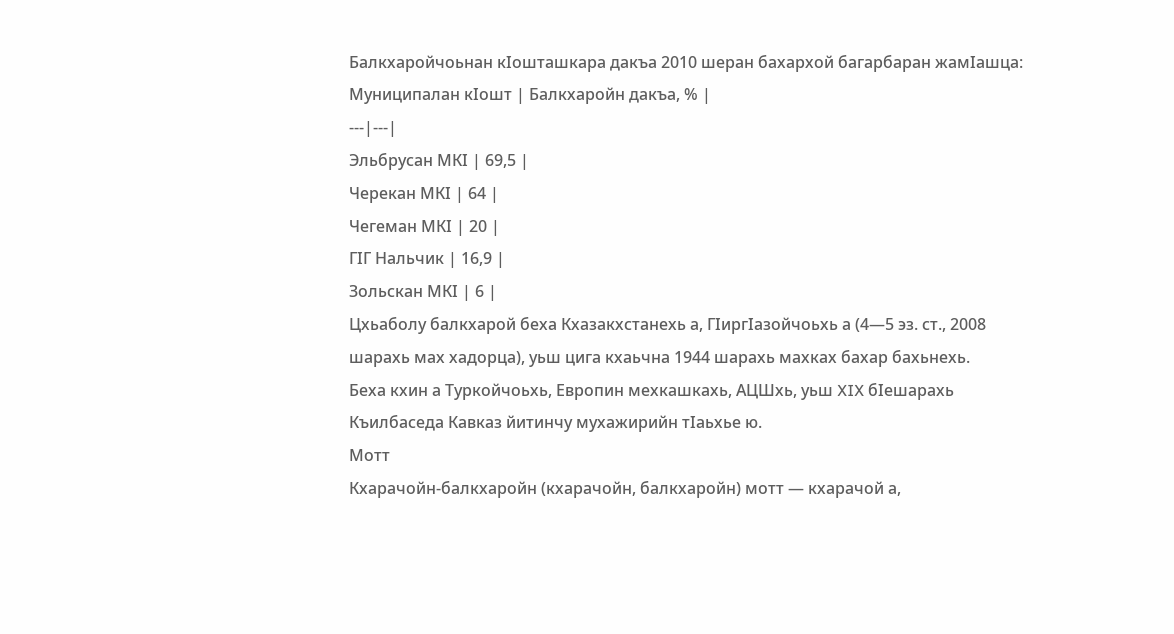Балкхаройчоьнан кIошташкара дакъа 2010 шеран бахархой багарбаран жамIашца:
Муниципалан кIошт | Балкхаройн дакъа, % |
---|---|
Эльбрусан МКI | 69,5 |
Черекан МКI | 64 |
Чегеман МКI | 20 |
ГIГ Нальчик | 16,9 |
Зольскан МКI | 6 |
Цхьаболу балкхарой беха Кхазакхстанехь а, ГӀиргӀазойчоьхь а (4—5 эз. ст., 2008 шарахь мах хадорца), уьш цига кхаьчна 1944 шарахь махках бахар бахьнехь.
Беха кхин а Туркойчоьхь, Европин мехкашкахь, АЦШхь, уьш XIX бӀешарахь Къилбаседа Кавказ йитинчу мухажирийн тӀаьхье ю.
Мотт
Кхарачойн-балкхаройн (кхарачойн, балкхаройн) мотт — кхарачой а,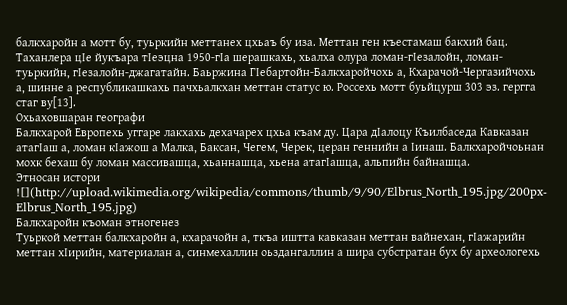балкхаройн а мотт бу, туьркийн меттанех цхьаъ бу иза. Меттан ген къестамаш бакхий бац. Таханлера цӀе йукъара тӀеэцна 1950-гӀа шерашкахь, хьалха олура ломан-гӀезалойн, ломан-туьркийн, гӀезалойн-джагатайн. Баьржина ГӀебартойн-Балкхаройчохь а, Кхарачой-Чергазийчохь а, шинне а республикашкахь пачхьалкхан меттан статус ю. Россехь мотт буьйцурш 303 эз. гергга стаг ву[13].
Охьаховшаран географи
Балкхарой Европехь уггаре лакхахь дехачарех цхьа къам ду. Цара дӀалоцу Къилбаседа Кавказан атагӀаш а, ломан кӀажош а Малка, Баксан, Чегем, Черек, церан геннийн а Ӏинаш. Балкхаройчоьнан мохк бехаш бу ломан массивашца, хьаннашца, хьена атагӀашца, альпийн байнашца.
Этносан истори
![](http://upload.wikimedia.org/wikipedia/commons/thumb/9/90/Elbrus_North_195.jpg/200px-Elbrus_North_195.jpg)
Балкхаройн къоман этногенез
Туьркой меттан балкхаройн а, кхарачойн а, ткъа иштта кавказан меттан вайнехан, гӀажарийн меттан хӀирийн, материалан а, синмехаллин оьздангаллин а шира субстратан бух бу археологехь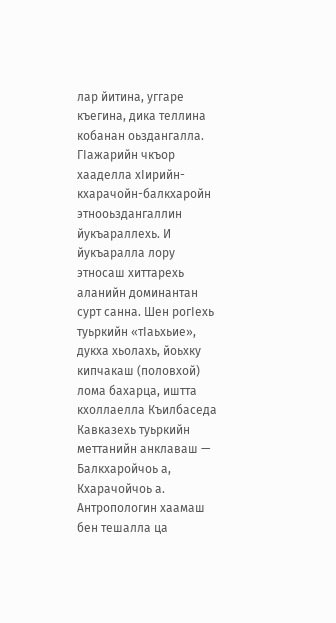лар йитина, уггаре къегина, дика теллина кобанан оьздангалла. ГӀажарийн чкъор хааделла хӀирийн-кхарачойн-балкхаройн этнооьздангаллин йукъараллехь. И йукъаралла лору этносаш хиттарехь аланийн доминантан сурт санна. Шен рогӀехь туьркийн «тӀаьхьие», дукха хьолахь, йоьхку кипчакаш (половхой) лома бахарца, иштта кхоллаелла Къилбаседа Кавказехь туьркийн меттанийн анклаваш — Балкхаройчоь а, Кхарачойчоь а. Антропологин хаамаш бен тешалла ца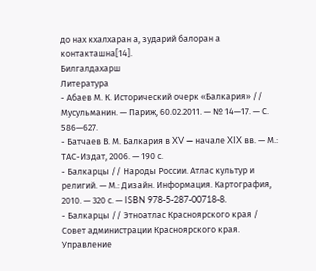до нах кхалхаран а, зударий балоран а контакташна[14].
Билгалдахарш
Литература
- Абаев М. К. Исторический очерк «Балкария» // Мусульманин. — Париж, 60.02.2011. — № 14—17. — С. 586—627.
- Батчаев В. М. Балкария в XV — начале XIX вв. — М.: ТАС-Издат, 2006. — 190 с.
- Балкарцы // Народы России. Атлас культур и религий. — М.: Дизайн. Информация. Картография, 2010. — 320 с. — ISBN 978-5-287-00718-8.
- Балкарцы // Этноатлас Красноярского края / Совет администрации Красноярского края. Управление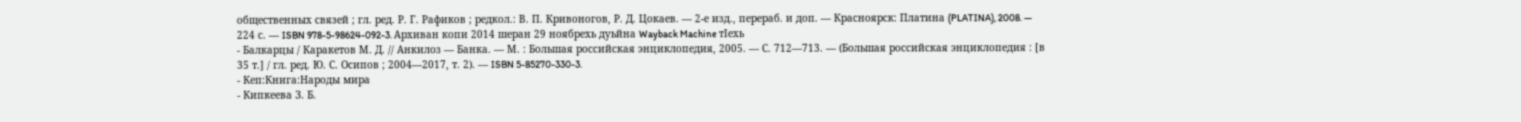общественных связей ; гл. ред. Р. Г. Рафиков ; редкол.: В. П. Кривоногов, Р. Д. Цокаев. — 2-е изд., перераб. и доп. — Красноярск: Платина (PLATINA), 2008. — 224 с. — ISBN 978-5-98624-092-3. Архиван копи 2014 шеран 29 ноябрехь дуьйна Wayback Machine тӀехь
- Балкарцы / Каракетов М. Д. // Анкилоз — Банка. — М. : Большая российская энциклопедия, 2005. — С. 712—713. — (Большая российская энциклопедия : [в 35 т.] / гл. ред. Ю. С. Осипов ; 2004—2017, т. 2). — ISBN 5-85270-330-3.
- Кеп:Книга:Народы мира
- Кипкеева З. Б.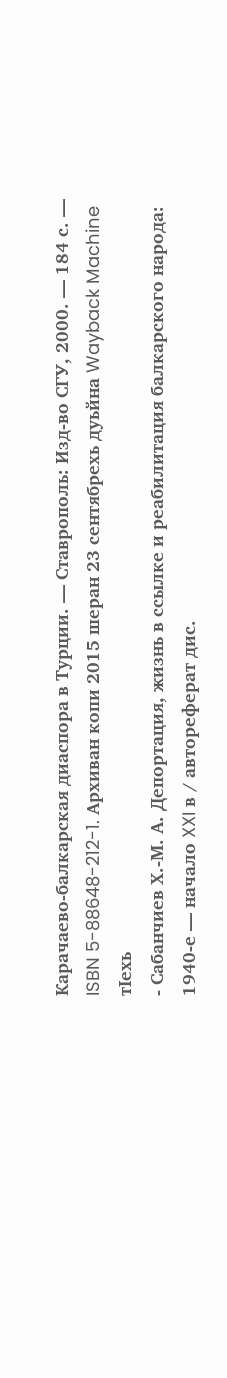Карачаево-балкарская диаспора в Турции. — Ставрополь: Изд-во СГУ, 2000. — 184 с. — ISBN 5-88648-212-1. Архиван копи 2015 шеран 23 сентябрехь дуьйна Wayback Machine тӀехь
- Сабанчиев Х.-М. А. Депортация, жизнь в ссылке и реабилитация балкарского народа: 1940-е — начало XXI в / автореферат дис.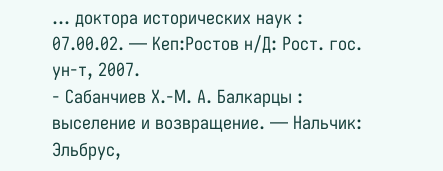... доктора исторических наук : 07.00.02. — Кеп:Ростов н/Д: Рост. гос. ун-т, 2007.
- Сабанчиев Х.-М. А. Балкарцы : выселение и возвращение. — Нальчик: Эльбрус,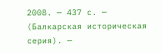2008. — 437 с. — (Балкарская историческая серия). —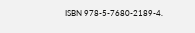ISBN 978-5-7680-2189-4.